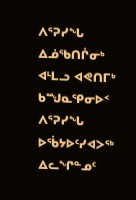ᐱᕐᕈᓯᖓ
ᐃᓅᖃᑎᒌᓂᒃ ᐊᒻᒪᓗ ᐊᕙᑎᒥᒃ ᑲᙳᓇᕿᓂᐅᑉ ᐱᕐᕈᓯᖓ ᐅᖄᔭᐅᑦᓯᐊᐳᖅ ᐃᓚᖏᓐᓄᑦ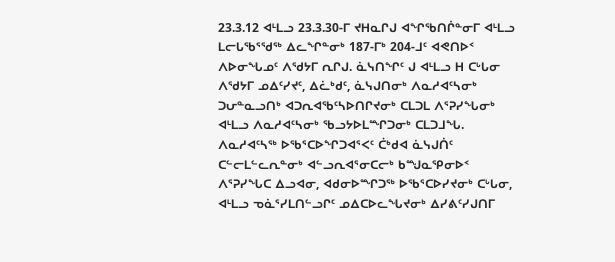23.3.12 ᐊᒻᒪᓗ 23.3.30-ᒥ ᔪᕼᓇᒋᒍ ᐊᖏᖃᑎᒌᓐᓂᒥ ᐊᒻᒪᓗ ᒪᓕᒐᖃᕐᖁᖅ ᐃᓚᖏᓐᓂᒃ 187-ᒥᒃ 204-ᒧᑦ ᐊᕙᑎᐅᑉ ᐱᐅᓂᖓᓄᑦ ᐱᖁᔭᒥ ᕆᒋᒍ. ᓈᓭᑎᖏᑦ ᒍ ᐊᒻᒪᓗ ᕼ ᑕᒡᒐᓂ ᐱᖁᔭᒥ ᓄᐃᑦᓯᔪᑦ, ᐃᓛᒃᑯᑦ, ᓈᓭᒍᑎᓂᒃ ᐱᓇᓱᐊᑦᓴᓂᒃ ᑐᕂᓐᓇᓗᑎᒃ ᐊᑐᕆᐊᖃᑦᓴᐅᑎᒋᔪᓂᒃ ᑕᒪᑐᒪ ᐱᕐᕈᓯᖓᓂᒃ ᐊᒻᒪᓗ ᐱᓇᓱᐊᑦᓴᓂᒃ ᖃᓗᔭᐅᒪᙱᑐᓂᒃ ᑕᒪᑐᒧᖓ. ᐱᓇᓱᐊᑦᓴᖅ ᐅᖃᕐᑕᐅᖏᑐᐊᕐᐸᑦ ᑖᒃᑯᐊ ᓈᓭᒍᑏᑦ
ᑕᓪᓕᒪᓪᓚᕆᓐᓂᒃ ᐊᓪᓗᕆᐊᕐᓂᑕᓕᒃ ᑲᙳᓇᕿᓂᐅᑉ ᐱᕐᕈᓯᖓᑕ ᐃᓗᐊᓂ, ᐊᑯᓂᐅᙱᑐᖅ ᐅᖃᕐᑕᐅᓯᔪᓂᒃ ᑕᒡᒐᓂ, ᐊᒻᒪᓗ ᓀᓈᕐᓯᒪᑎᓪᓗᒋᑦ ᓄᐃᑕᐅᓚᖓᔪᓂᒃ ᐃᓯᕕᑦᓯᒍᑎᒥ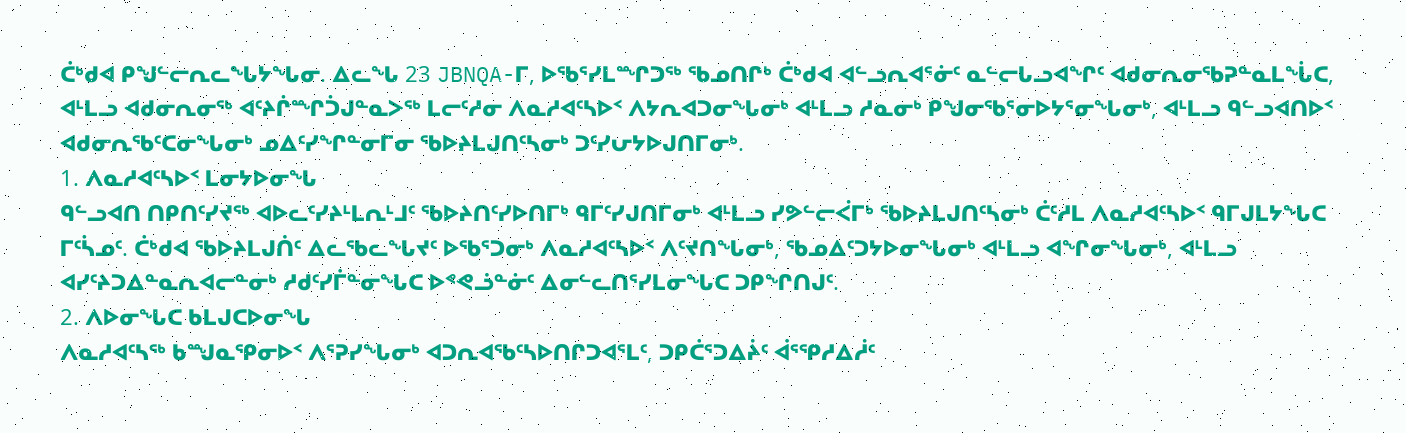ᑖᒃᑯᐊ ᑭᖑᓪᓕᕆᓚᖓᔭᖓᓂ. ᐃᓚᖓ 23 JBNQA-ᒥ, ᐅᖃᕐᓯᒪᙱᑐᖅ ᖃᓄᑎᒋᒃ ᑖᒃᑯᐊ ᐊᓪᓗᕆᐊᕐᓃᑦ ᓇᓪᓕᒐᓗᐊᖏᑦ ᐊᑯᓂᕆᓂᖃᕈᓐᓇᒪᖔᑕ, ᐊᒻᒪᓗ ᐊᑯᓂᕆᓂᖅ ᐊᑦᔨᒌᙱᑑᒍᓐᓇᐳᖅ ᒪᓕᑦᓱᓂ ᐱᓇᓱᐊᑦᓴᐅᑉ ᐱᔭᕆᐊᑐᓂᖓᓂᒃ ᐊᒻᒪᓗ ᓱᓇᓂᒃ ᑭᖑᓂᖃᕐᓂᐅᔭᕐᓂᖓᓂᒃ, ᐊᒻᒪᓗ ᑫᓪᓗᐊᑎᐅᑉ ᐊᑯᓂᕆᖃᑦᑕᓂᖓᓂᒃ ᓄᐃᑦᓯᖏᓐᓂᒥᓂ ᖃᐅᔨᒪᒍᑎᑦᓴᓂᒃ ᑐᑦᓯᕂᔭᐅᒍᑎᒥᓂᒃ.
1. ᐱᓇᓱᐊᑦᓴᐅᑉ ᒪᓂᔭᐅᓂᖓ
ᑫᓪᓗᐊᑎ ᑎᑭᑎᑦᓯᔪᖅ ᐊᐅᓚᑦᓯᔨᒻᒪᕆᒻᒧᑦ ᖃᐅᔨᑎᑦᓯᐅᑎᒥᒃ ᑫᒥᑦᓯᒍᑎᒥᓂᒃ ᐊᒻᒪᓗ ᓯᕗᓪᓕᐹᒥᒃ ᖃᐅᔨᒪᒍᑎᑦᓴᓂᒃ ᑖᑦᓱᒪ ᐱᓇᓱᐊᑦᓴᐅᑉ ᑫᒥᒍᒪᔭᖓᑕ ᒥᑦᓵᓄᑦ. ᑖᒃᑯᐊ ᖃᐅᔨᒪᒍᑏᑦ ᐃᓚᖃᓚᖓᔪᑦ ᐅᖃᕐᑐᓂᒃ ᐱᓇᓱᐊᑦᓴᐅᑉ ᐱᑦᔪᑎᖓᓂᒃ, ᖃᓄᐃᑦᑐᔭᐅᓂᖓᓂᒃ ᐊᒻᒪᓗ ᐊᖏᓂᖓᓂᒃ, ᐊᒻᒪᓗ ᐊᓯᑦᔨᑐᐃᓐᓇᕆᐊᓕᓐᓂᒃ ᓱᑯᑦᓯᒦᓐᓂᖓᑕ ᐅᕝᕙᓘᓐᓃᑦ ᐃᓂᓪᓚᑎᕐᓯᒪᓂᖓᑕ ᑐᑭᖏᑎᒍᑦ.
2. ᐱᐅᓂᖓᑕ ᑲᒪᒍᑕᐅᓂᖓ
ᐱᓇᓱᐊᑦᓴᖅ ᑲᙳᓇᕿᓂᐅᑉ ᐱᕐᕈᓯᖓᓂᒃ ᐊᑐᕆᐊᖃᑦᓴᐅᑎᒋᑐᐊᕐᒪᑦ, ᑐᑭᑖᕐᑐᐃᔩᑦ ᐋᕐᕿᓱᐃᓲᑦ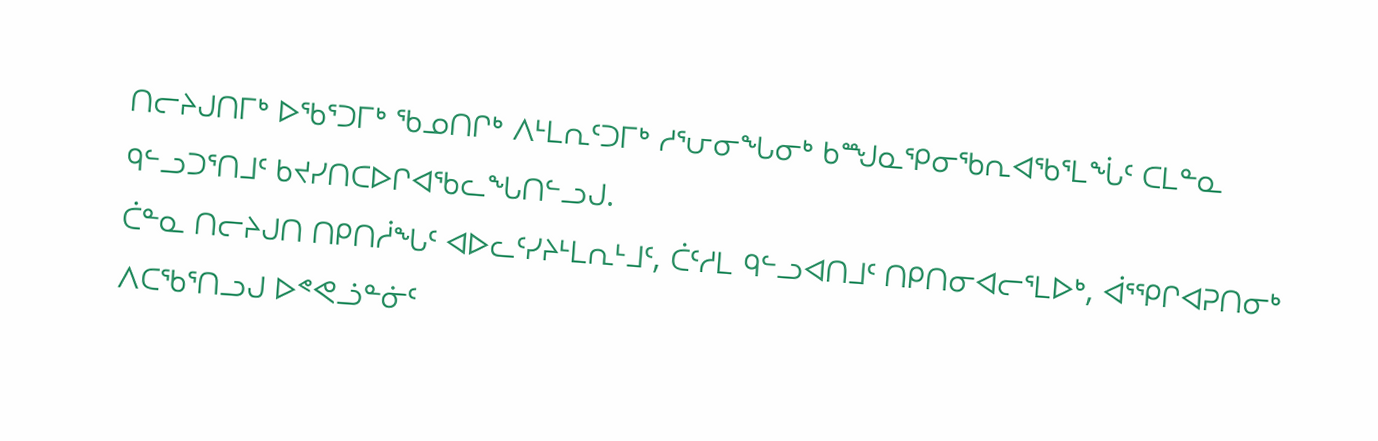ᑎᓕᔨᒍᑎᒥᒃ ᐅᖃᕐᑐᒥᒃ ᖃᓄᑎᒋᒃ ᐱᒻᒪᕆᑦᑐᒥᒃ ᓱᕐᕂᓂᖓᓂᒃ ᑲᙳᓇᕿᓂᖃᕆᐊᖃᕐᒪᖔᑦ ᑕᒪᓐᓇ ᑫᓪᓗᑐᕐᑎᒧᑦ ᑲᔪᓯᑎᑕᐅᒋᐊᖃᓚᖓᑎᓪᓗᒍ.
ᑖᓐᓇ ᑎᓕᔨᒍᑎ ᑎᑭᑎᓲᖓᑦ ᐊᐅᓚᑦᓯᔨᒻᒪᕆᒻᒧᑦ, ᑖᑦᓱᒪ ᑫᓪᓗᐊᑎᒧᑦ ᑎᑭᑎᓂᐊᓕᕐᒪᐅᒃ, ᐋᕐᕿᒋᐊᕈᑎᓂᒃ ᐱᑕᖃᕐᑎᓗᒍ ᐅᕝᕙᓘᓐᓃᑦ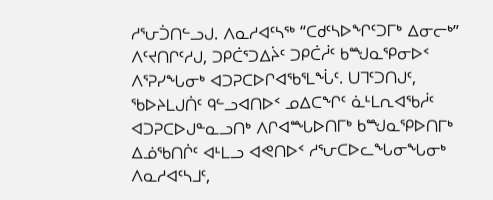ᓱᕐᕂᑑᑎᓪᓗᒍ. ᐱᓇᓱᐊᑦᓴᖅ “ᑕᑯᑦᓴᐅᖏᑦᑐᒥᒃ ᐃᓂᓕᒃ” ᐱᑦᔪᑎᒋᑦᓱᒍ, ᑐᑭᑖᕐᑐᐃᔩᑦ ᑐᑭᑖᓲᑦ ᑲᙳᓇᕿᓂᐅᑉ ᐱᕐᕈᓯᖓᓂᒃ ᐊᑐᕈᑕᐅᒋᐊᖃᕐᒪᖔᑦ. ᑌᒣᑦᑐᑎᒍᑦ, ᖃᐅᔨᒪᒍᑏᑦ ᑫᓪᓗᐊᑎᐅᑉ ᓄᐃᑕᖏᑦ ᓈᒻᒪᕆᐊᖃᓲᑦ ᐊᑐᕈᑕᐅᒍᓐᓇᓗᑎᒃ ᐱᒋᐊᙵᐅᑎᒥᒃ ᑲᙳᓇᕿᐅᑎᒥᒃ ᐃᓅᖃᑎᒌᑦ ᐊᒻᒪᓗ ᐊᕙᑎᐅᑉ ᓱᕐᕂᑕᐅᓚᖓᓂᖓᓂᒃ ᐱᓇᓱᐊᑦᓴᒧᑦ,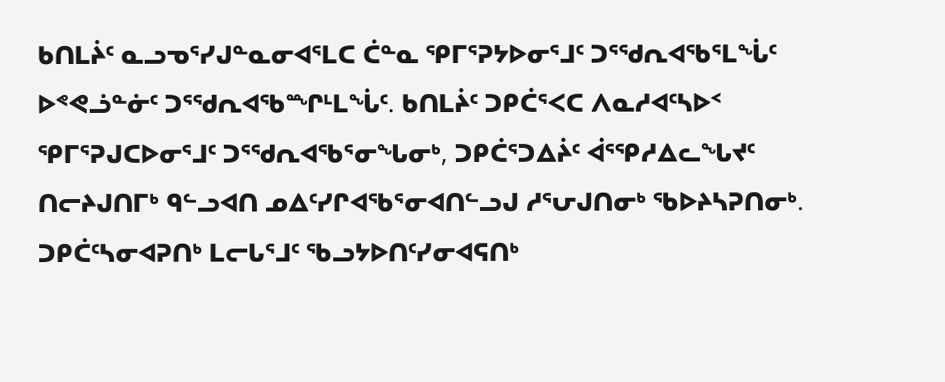ᑲᑎᒪᔩᑦ ᓇᓗᓀᕐᓯᒍᓐᓇᓂᐊᕐᒪᑕ ᑖᓐᓇ ᕿᒥᕐᕈᔭᐅᓂᕐᒧᑦ ᑐᕐᖁᕆᐊᖃᕐᒪᖔᑦ ᐅᕝᕙᓘᓐᓃᑦ ᑐᕐᖁᕆᐊᖃᙱᒻᒪᖔᑦ. ᑲᑎᒪᔩᑦ ᑐᑭᑖᕐᐸᑕ ᐱᓇᓱᐊᑦᓴᐅᑉ ᕿᒥᕐᕈᒍᑕᐅᓂᕐᒧᑦ ᑐᕐᖁᕆᐊᖃᕐᓂᖓᓂᒃ, ᑐᑭᑖᕐᑐᐃᔩᑦ ᐋᕐᕿᓱᐃᓚᖓᔪᑦ ᑎᓕᔨᒍᑎᒥᒃ ᑫᓪᓗᐊᑎ ᓄᐃᑦᓯᒋᐊᖃᕐᓂᐊᑎᓪᓗᒍ ᓱᕐᕂᒍᑎᓂᒃ ᖃᐅᔨᓴᕈᑎᓂᒃ. ᑐᑭᑖᑦᓴᓂᐊᕈᑎᒃ ᒪᓕᒐᕐᒧᑦ ᖃᓗᔭᐅᑎᑦᓯᓂᐊᕋᑎᒃ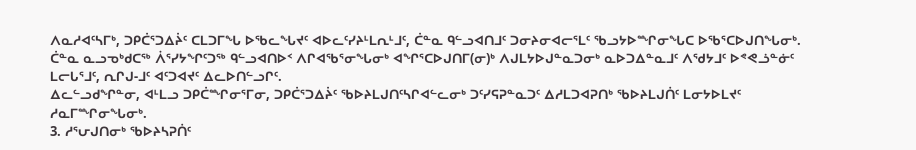ᐱᓇᓱᐊᑦᓴᒥᒃ, ᑐᑭᑖᕐᑐᐃᔩᑦ ᑕᒪᑐᒥᖓ ᐅᖃᓚᖓᔪᑦ ᐊᐅᓚᑦᓯᔨᒻᒪᕆᒻᒧᑦ, ᑖᓐᓇ ᑫᓪᓗᐊᑎᒧᑦ ᑐᓂᔨᓂᐊᓕᕐᒪᑦ ᖃᓗᔭᐅᙱᓂᖓᑕ ᐅᖃᕐᑕᐅᒍᑎᖓᓂᒃ. ᑖᓐᓇ ᓇᓗᓀᒃᑯᑕᖅ ᐲᕐᓯᔭᖏᑦᑐᖅ ᑫᓪᓗᐊᑎᐅᑉ ᐱᒋᐊᖃᕐᓂᖓᓂᒃ ᐊᖏᕐᑕᐅᒍᑎᒥ(ᓂ)ᒃ ᐱᒍᒪᔭᐅᒍᓐᓇᑐᓂᒃ ᓇᐅᑐᐃᓐᓇᒧᑦ ᐱᖁᔭᒧᑦ ᐅᕝᕙᓘᓐᓃᑦ ᒪᓕᒐᕐᒧᑦ, ᕆᒋᒍ-ᒧᑦ ᐊᑦᑐᐊᔪᑦ ᐃᓚᐅᑎᓪᓗᒋᑦ.
ᐃᓚᓪᓗᑯᖏᓐᓂ, ᐊᒻᒪᓗ ᑐᑭᑖᙱᓂᕐᒥᓂ, ᑐᑭᑖᕐᑐᐃᔩᑦ ᖃᐅᔨᒪᒍᑎᑦᓴᒋᐊᓪᓚᓂᒃ ᑐᑦᓯᕋᕈᓐᓇᑐᑦ ᐃᓱᒪᑐᐊᕈᑎᒃ ᖃᐅᔨᒪᒍᑏᑦ ᒪᓂᔭᐅᒪᔪᑦ ᓱᓇᒥᙱᓂᖓᓂᒃ.
3. ᓱᕐᕂᒍᑎᓂᒃ ᖃᐅᔨᓴᕈᑏᑦ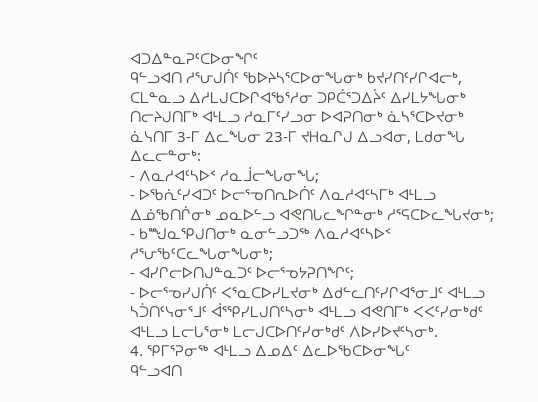ᐊᑐᐃᓐᓇᕈᑦᑕᐅᓂᖏᑦ
ᑫᓪᓗᐊᑎ ᓱᕐᕂᒍᑏᑦ ᖃᐅᔨᓴᕐᑕᐅᓂᖓᓂᒃ ᑲᔪᓯᑎᑦᓯᒋᐊᓕᒃ, ᑕᒪᓐᓇᓗ ᐃᓱᒪᒍᑕᐅᒋᐊᖃᕐᓱᓂ ᑐᑭᑖᕐᑐᐃᔩᑦ ᐃᓯᒪᔭᖓᓂᒃ ᑎᓕᔨᒍᑎᒥᒃ ᐊᒻᒪᓗ ᓱᓇᒥᑦᓯᓗᓂ ᐅᐊᕈᑎᓂᒃ ᓈᓴᕐᑕᐅᔪᓂᒃ ᓈᓭᑎᒥ 3-ᒥ ᐃᓚᖓᓂ 23-ᒥ ᔪᕼᓇᒋᒍ ᐃᓗᐊᓂ, ᒪᑯᓂᖓ ᐃᓚᓕᓐᓂᒃ:
- ᐱᓇᓱᐊᑦᓴᐅᑉ ᓱᓇᒨᓕᖓᓂᖓ;
- ᐅᖃᕇᑦᓯᐊᑐᑦ ᐅᓕᕐᓀᑎᕆᐅᑏᑦ ᐱᓇᓱᐊᑦᓴᒥᒃ ᐊᒻᒪᓗ ᐃᓅᖃᑎᒌᓂᒃ ᓄᓇᐅᓪᓗ ᐊᕙᑎᒐᓚᖏᓐᓂᒃ ᓱᕐᕋᑕᐅᓚᖓᔪᓂᒃ;
- ᑲᙳᓇᕿᒍᑎᓂᒃ ᓇᓂᓪᓗᑐᖅ ᐱᓇᓱᐊᑦᓴᐅᑉ ᓱᕐᕂᖃᑦᑕᓚᖓᓂᖓᓂᒃ;
- ᐊᓯᒋᓕᐅᑎᒍᓐᓇᑐᑦ ᐅᓕᕐᓀᔭᕈᑎᖏᑦ;
- ᐅᓕᕐᓀᓯᒍᑏᑦ ᐸᕐᓇᑕᐅᓯᒪᔪᓂᒃ ᐃᑯᓪᓚᑎᑦᓯᒋᐊᕐᓂᒧᑦ ᐊᒻᒪᓗ ᓴᑑᑎᑦᓭᓂᕐᒧᑦ ᐋᕐᕿᓯᒪᒍᑎᑦᓴᓂᒃ ᐊᒻᒪᓗ ᐊᕙᑎᒥᒃ ᐸᐸᑦᓯᓂᒃᑯᑦ ᐊᒻᒪᓗ ᒪᓕᒐᕐᓂᒃ ᒪᓕᒍᑕᐅᑎᑦᓯᓂᒃᑯᑦ ᐱᐅᓯᐅᔪᑦᓴᓂᒃ.
4. ᕿᒥᕐᕈᓂᖅ ᐊᒻᒪᓗ ᐃᓄᐃᑦ ᐃᓚᐅᖃᑕᐅᓂᖓᑦ
ᑫᓪᓗᐊᑎ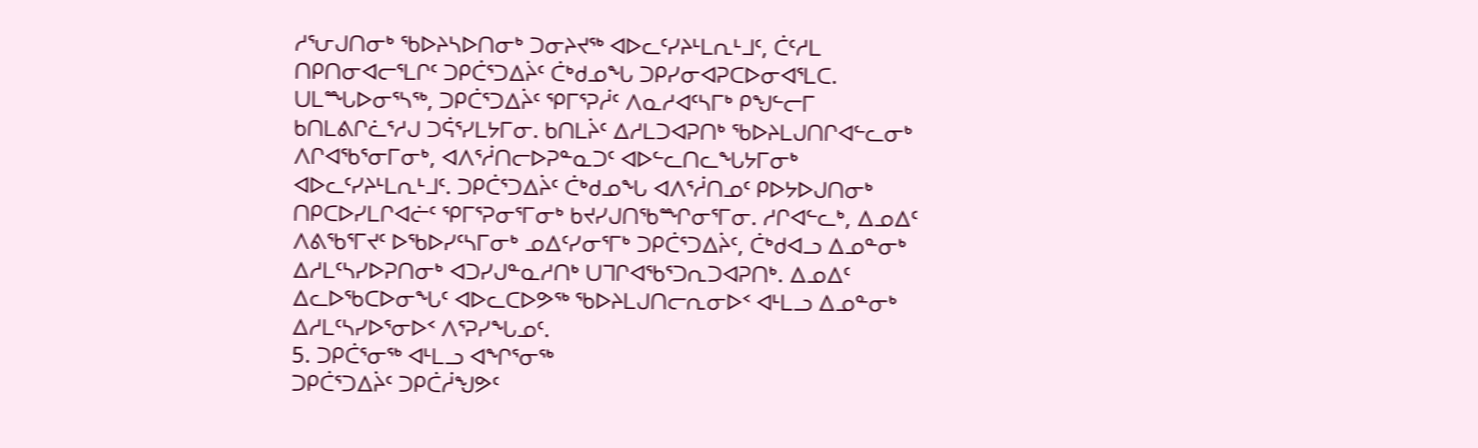ᓱᕐᕂᒍᑎᓂᒃ ᖃᐅᔨᓴᐅᑎᓂᒃ ᑐᓂᔨᔪᖅ ᐊᐅᓚᑦᓯᔨᒻᒪᕆᒻᒧᑦ, ᑖᑦᓱᒪ ᑎᑭᑎᓂᐊᓕᕐᒪᒋᑦ ᑐᑭᑖᕐᑐᐃᔩᑦ ᑖᒃᑯᓄᖓ ᑐᑭᓯᓂᐊᕈᑕᐅᓂᐊᕐᒪᑕ. ᑌᒪᙵᐅᓂᕐᓴᖅ, ᑐᑭᑖᕐᑐᐃᔩᑦ ᕿᒥᕐᕈᓲᑦ ᐱᓇᓱᐊᑦᓴᒥᒃ ᑭᖑᓪᓕᒥ ᑲᑎᒪᕕᒋᓛᕐᓱᒍ ᑐᕌᕐᓯᒪᔭᒥᓂ. ᑲᑎᒪᔩᑦ ᐃᓱᒪᑐᐊᕈᑎᒃ ᖃᐅᔨᒪᒍᑎᒋᐊᓪᓚᓂᒃ ᐱᒋᐊᖃᕐᓂᒥᓂᒃ, ᐊᐱᕐᓲᑎᓕᐅᕈᓐᓇᑐᑦ ᐊᐅᓪᓚᑎᓚᖓᔭᒥᓂᒃ ᐊᐅᓚᑦᓯᔨᒻᒪᕆᒻᒧᑦ. ᑐᑭᑖᕐᑐᐃᔩᑦ ᑖᒃᑯᓄᖓ ᐊᐱᕐᓲᑎᓄᑦ ᑭᐅᔭᐅᒍᑎᓂᒃ ᑎᑭᑕᐅᓯᒪᒋᐊᓖᑦ ᕿᒥᕐᕈᓂᕐᒥᓂᒃ ᑲᔪᓯᒍᑎᖃᙱᓂᕐᒥᓂ. ᓱᒋᐊᓪᓚᒃ, ᐃᓄᐃᑦ ᐱᕕᖃᕐᒥᔪᑦ ᐅᖃᐅᓯᑦᓴᒥᓂᒃ ᓄᐃᑦᓯᓂᕐᒥᒃ ᑐᑭᑖᕐᑐᐃᔩᑦ, ᑖᒃᑯᐊᓗ ᐃᓄᓐᓂᒃ ᐃᓱᒪᑦᓴᓯᐅᕈᑎᓂᒃ ᐊᑐᓯᒍᓐᓇᓱᑎᒃ ᑌᒣᒋᐊᖃᕐᑐᕆᑐᐊᕈᑎᒃ. ᐃᓄᐃᑦ ᐃᓚᐅᖃᑕᐅᓂᖓᑦ ᐊᐅᓚᑕᐅᕗᖅ ᖃᐅᔨᒪᒍᑎᓕᕆᓂᐅᑉ ᐊᒻᒪᓗ ᐃᓄᓐᓂᒃ ᐃᓱᒪᑦᓴᓯᐅᕐᓂᐅᑉ ᐱᕐᕈᓯᖓᓄᑦ.
5. ᑐᑭᑖᕐᓂᖅ ᐊᒻᒪᓗ ᐊᖏᕐᓂᖅ
ᑐᑭᑖᕐᑐᐃᔩᑦ ᑐᑭᑖᓲᖑᕗᑦ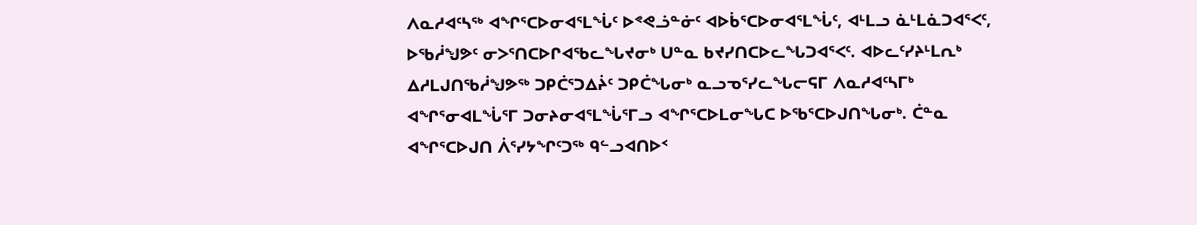ᐱᓇᓱᐊᑦᓴᖅ ᐊᖏᕐᑕᐅᓂᐊᕐᒪᖔᑦ ᐅᕝᕙᓘᓐᓃᑦ ᐊᐅᑳᕐᑕᐅᓂᐊᕐᒪᖔᑦ, ᐊᒻᒪᓗ ᓈᒻᒪᓈᑐᐊᕐᐸᑦ, ᐅᖃᓲᖑᕗᑦ ᓂᐳᕐᑎᑕᐅᒋᐊᖃᓚᖓᔪᓂᒃ ᑌᓐᓇ ᑲᔪᓯᑎᑕᐅᓚᖓᑐᐊᕐᐸᑦ. ᐊᐅᓚᑦᓯᔨᒻᒪᕆᒃ ᐃᓱᒪᒍᑎᖃᓲᖑᕗᖅ ᑐᑭᑖᕐᑐᐃᔩᑦ ᑐᑭᑖᖓᓂᒃ ᓇᓗᓀᕐᓯᓚᖓᓕᕋᒥ ᐱᓇᓱᐊᑦᓴᒥᒃ ᐊᖏᕐᓂᐊᒪᖔᕐᒥ ᑐᓂᔨᓂᐊᕐᒪᖔᕐᒥᓗ ᐊᖏᕐᑕᐅᒪᓂᖓᑕ ᐅᖃᕐᑕᐅᒍᑎᖓᓂᒃ. ᑖᓐᓇ ᐊᖏᕐᑕᐅᒍᑎ ᐲᕐᓯᔭᖏᑦᑐᖅ ᑫᓪᓗᐊᑎᐅᑉ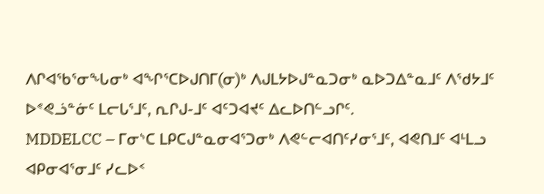ᐱᒋᐊᖃᕐᓂᖓᓂᒃ ᐊᖏᕐᑕᐅᒍᑎᒥ(ᓂ)ᒃ ᐱᒍᒪᔭᐅᒍᓐᓇᑐᓂᒃ ᓇᐅᑐᐃᓐᓇᒧᑦ ᐱᖁᔭᒧᑦ ᐅᕝᕙᓘᓐᓃᑦ ᒪᓕᒐᕐᒧᑦ, ᕆᒋᒍ-ᒧᑦ ᐊᑦᑐᐊᔪᑦ ᐃᓚᐅᑎᓪᓗᒋᑦ.
MDDELCC – ᒥᓂᔅᑕ ᒪᑭᑕᒍᓐᓇᓂᐊᕐᑐᓂᒃ ᐱᕙᓪᓕᐊᑎᑦᓯᓂᕐᒧᑦ, ᐊᕙᑎᒧᑦ ᐊᒻᒪᓗ ᐊᑭᓂᐊᕐᓂᒧᑦ ᓯᓚᐅᑉ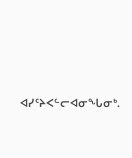ᐊᓯᑦᔨᐸᓪᓕᐊᓂᖓᓂᒃ.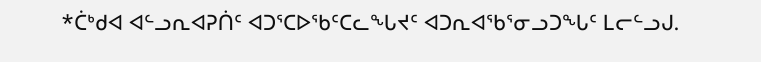*ᑖᒃᑯᐊ ᐊᓪᓗᕆᐊᕈᑏᑦ ᐊᑐᕐᑕᐅᖃᑦᑕᓚᖓᔪᑦ ᐊᑐᕆᐊᖃᕐᓂᓗᑐᖓᑦ ᒪᓕᓪᓗᒍ.